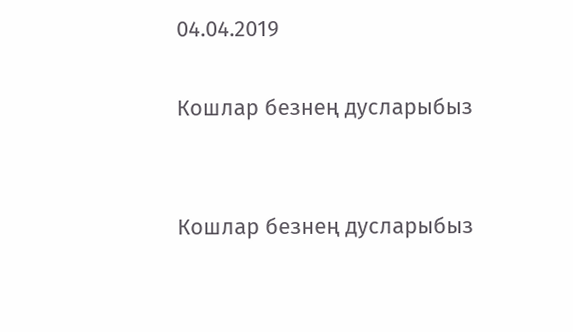04.04.2019

Кошлар безнең дусларыбыз


Кошлар безнең дусларыбыз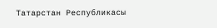Татарстан Республикасы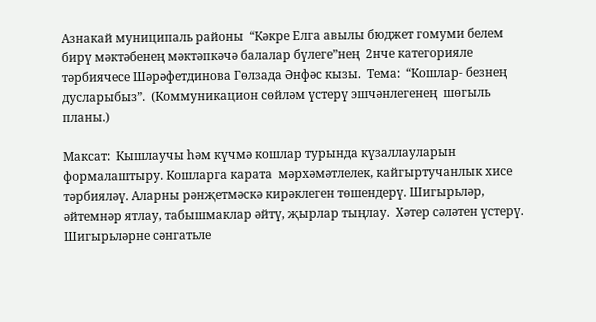Азнакай муниципаль районы  “Кәкре Елга авылы бюджет гомуми белем бирү мәктәбенең мәктәпкәчә балалар бүлеге”нең  2нче категорияле  тәрбиячесе Шәрәфетдинова Гөлзада Әнфәс кызы.  Тема:  “Кошлар- безнең дусларыбыз”.  (Коммуникацион сөйләм үстерү эшчәнлегенең  шөгыль планы.)

Максат:  Кышлаучы һәм күчмә кошлар турында күзаллауларын формалаштыру. Кошларга карата  мәрхәмәтлелек, кайгыртучанлык хисе тәрбияләү. Аларны рәнҗетмәскә кирәклеген төшендерү. Шигырьләр, әйтемнәр ятлау, табышмаклар әйтү, җырлар тыңлау.  Хәтер сәләтен үстерү.  Шигырьләрне сәнгатьле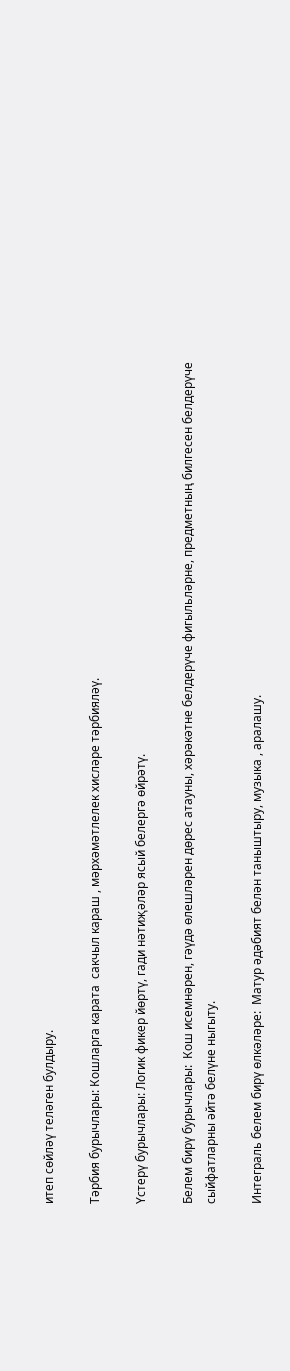итеп сөйләү теләген булдыру.

Тәрбия бурычлары: Кошларга карата  сакчыл караш , мәрхәмәтлелек хисләре тәрбияләү.

Үстерү бурычлары: Логик фикер йөртү, гади нәтиҗәләр ясый белергә өйрәтү.

Белем бирү бурычлары:  Кош исемнәрен, гәүдә өлешләрен дөрес атауны, хәрәкәтне белдерүче фигыльләрне, предметның билгесен белдерүче сыйфатларны әйтә белүне ныгыту.

Интеграль белем бирү өлкәләре:  Матур әдәбият белән таныштыру, музыка , аралашу.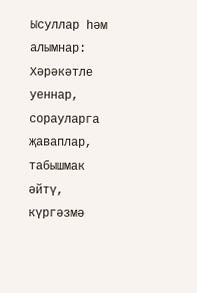Ысуллар һәм алымнар:  Хәрәкәтле уеннар, сорауларга җаваплар, табышмак әйтү, күргәзмә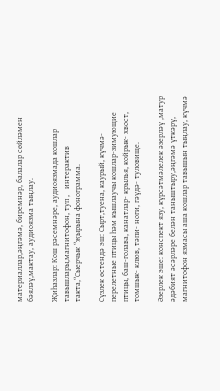материаллар,әңгәмә, биремнәр, балалар сөйләмен бәяләү,мактау, аудиоязма тыңлау.

Җиһазлар: Кош рәсемнәре, аудиоязмада кошлар тавышлары,магнитофон, туп ,   интерактив такта,“Сыерчык “җырына фонограмма.

Сүзлек өстендә эш: Сырт,туена, каурый, күчмә- перелетные птицы һәм кышлаучы кошлар-зимующие птицы, баш-голава, канатлар- крылья, койрык- хвост, томшык- клюв, тәпи- ноги, гәүдә- туловище.

Әзерлек эше: конспект язу, күрсәтмәлелек әзерләү ,матур әдәбият әсәрләре белән таныштыру,әңгәмә үткәрү, магнитофон язмасы аша кошлар тавышын тыңлау, күчмә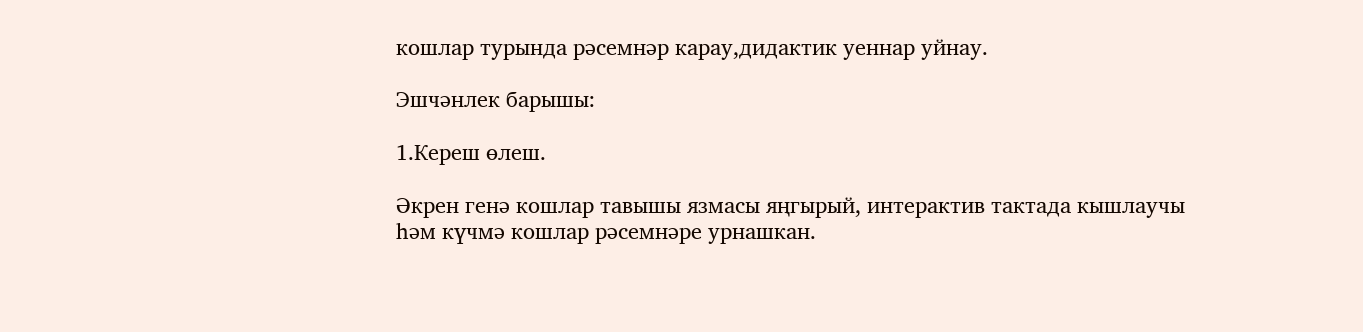кошлар турында рәсемнәр карау,дидактик уеннар уйнау.

Эшчәнлек барышы:

1.Кереш өлеш.

Әкрен генә кошлар тавышы язмасы яңгырый, интерактив тактада кышлаучы һәм күчмә кошлар рәсемнәре урнашкан.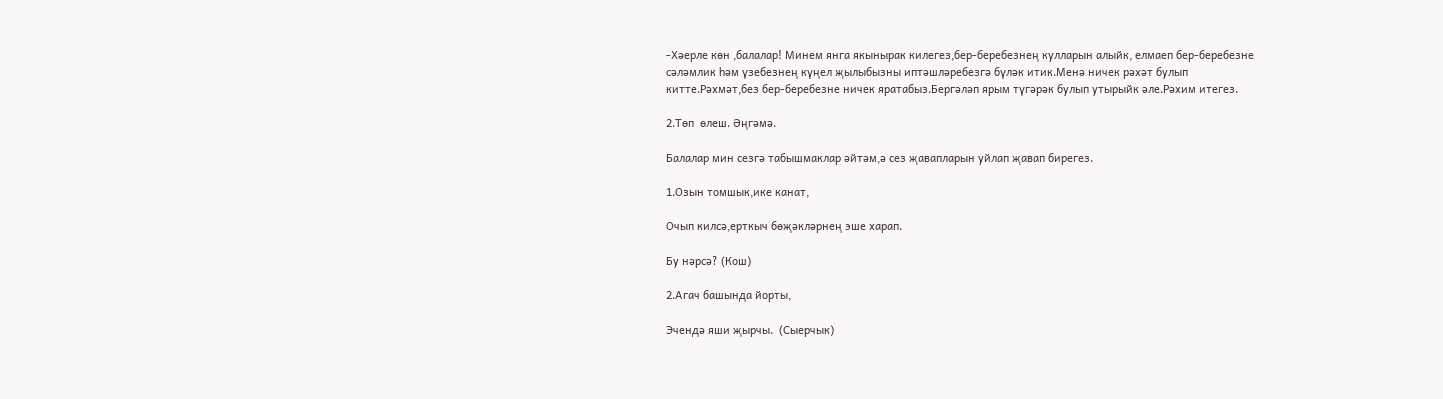-Хәерле көн ,балалар! Минем янга якынырак килегез,бер-беребезнең кулларын алыйк, елмаеп бер-беребезне сәләмлик һәм үзебезнең күңел җылыбызны иптәшләребезгә бүләк итик.Менә ничек рәхәт булып китте.Рәхмәт,без бер-беребезне ничек яратабыз.Бергәләп ярым түгәрәк булып утырыйк әле.Рәхим итегез.

2.Төп  өлеш. Әңгәмә.

Балалар мин сезгә табышмаклар әйтәм,ә сез җавапларын уйлап җавап бирегез.

1.Озын томшык,ике канат,

Очып килсә,ерткыч бөҗәкләрнең эше харап.

Бу нәрсә? (Кош)

2.Агач башында йорты,

Эчендә яши җырчы.  (Сыерчык)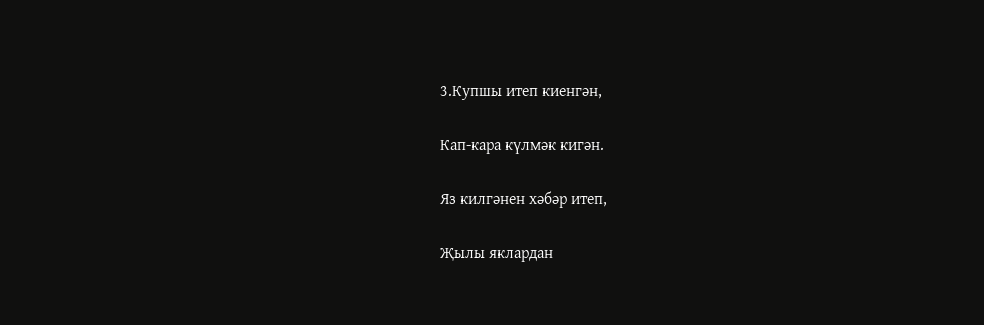3.Купшы итеп киенгән,

Кап-кара күлмәк кигән.

Яз килгәнен хәбәр итеп,

Җылы яклардан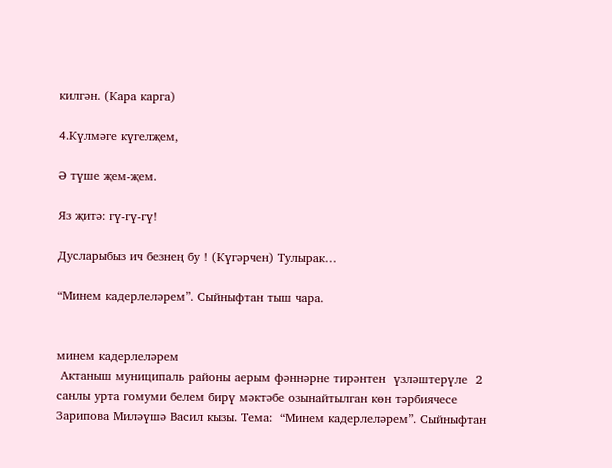килгән. (Кара карга)

4.Күлмәге күгелҗем,

Ә түше җем-җем.

Яз җитә: гү-гү-гү!

Дусларыбыз ич безнең бу ! (Күгәрчен) Тулырак…

“Минем кадерлеләрем”. Сыйныфтан тыш чара.


минем кадерлеләрем
 Актаныш муниципаль районы аерым фәннәрне тирәнтен  үзләштерүле  2 санлы урта гомуми белем бирү мәктәбе озынайтылган көн тәрбиячесе Зарипова Миләүшә Васил кызы. Тема:  “Минем кадерлеләрем”. Сыйныфтан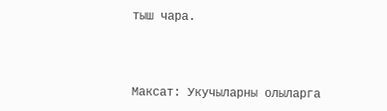тыш чара.



Максат: Укучыларны олыларга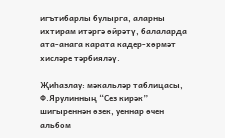игътибарлы булырга, аларны ихтирам итәргә өйрәтү, балаларда ата-анага карата кадер-хөрмәт хисләре тәрбияләү.

Җиһазлау: мәкальләр таблицасы, Ф.Ярулинның “Сез кирәк” шигыреннән өзек, уеннар өчен альбом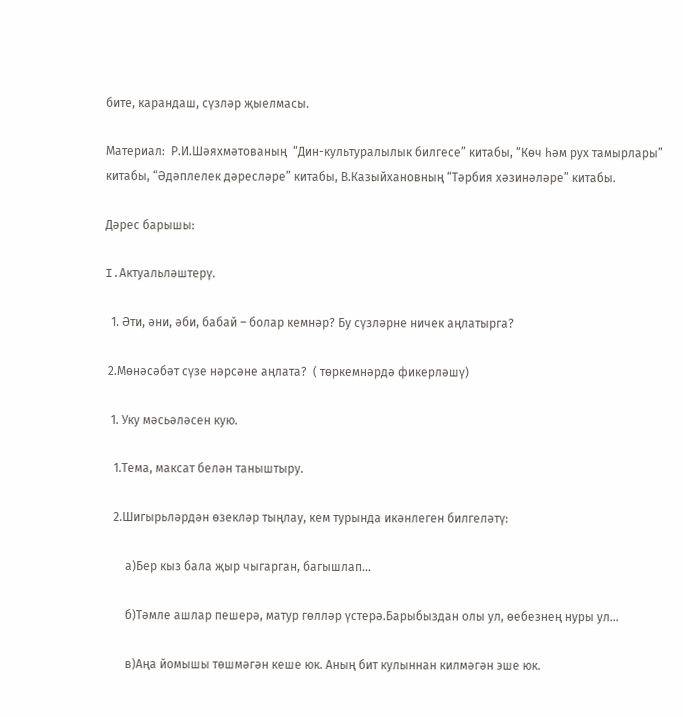бите, карандаш, сүзләр җыелмасы.

Материал:  Р.И.Шәяхмәтованың  “Дин-культуралылык билгесе” китабы, “Көч һәм рух тамырлары” китабы, “Әдәплелек дәресләре” китабы, В.Казыйхановның “Тәрбия хәзинәләре” китабы.

Дәрес барышы:

I.Актуальләштерү.

  1. Әти, әни, әби, бабай – болар кемнәр? Бу сүзләрне ничек аңлатырга?

 2.Мөнәсәбәт сүзе нәрсәне аңлата?  ( төркемнәрдә фикерләшү)

  1. Уку мәсьәләсен кую.

   1.Тема, максат белән таныштыру.

   2.Шигырьләрдән өзекләр тыңлау, кем турында икәнлеген билгеләтү:

       а)Бер кыз бала җыр чыгарган, багышлап…

       б)Тәмле ашлар пешерә, матур гөлләр үстерә.Барыбыздан олы ул, өебезнең нуры ул…

       в)Аңа йомышы төшмәгән кеше юк. Аның бит кулыннан килмәгән эше юк.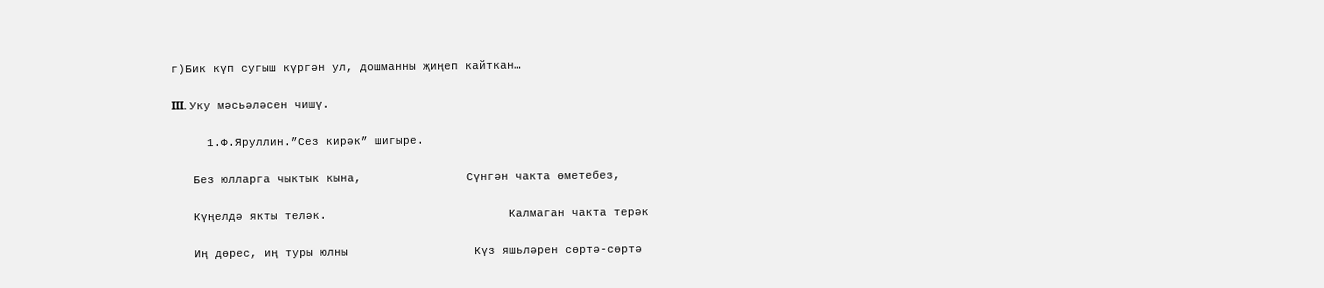г)Бик күп сугыш күргән ул, дошманны җиңеп кайткан…

III. Уку мәсьәләсен чишү.

     1.Ф.Яруллин.”Сез кирәк” шигыре.

   Без юлларга чыктык кына,               Сүнгән чакта өметебез,

   Күңелдә якты теләк.                          Калмаган чакта терәк

   Иң дөрес, иң туры юлны                  Күз яшьләрен сөртә-сөртә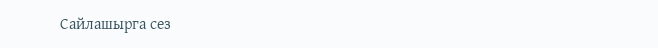Сайлашырга сез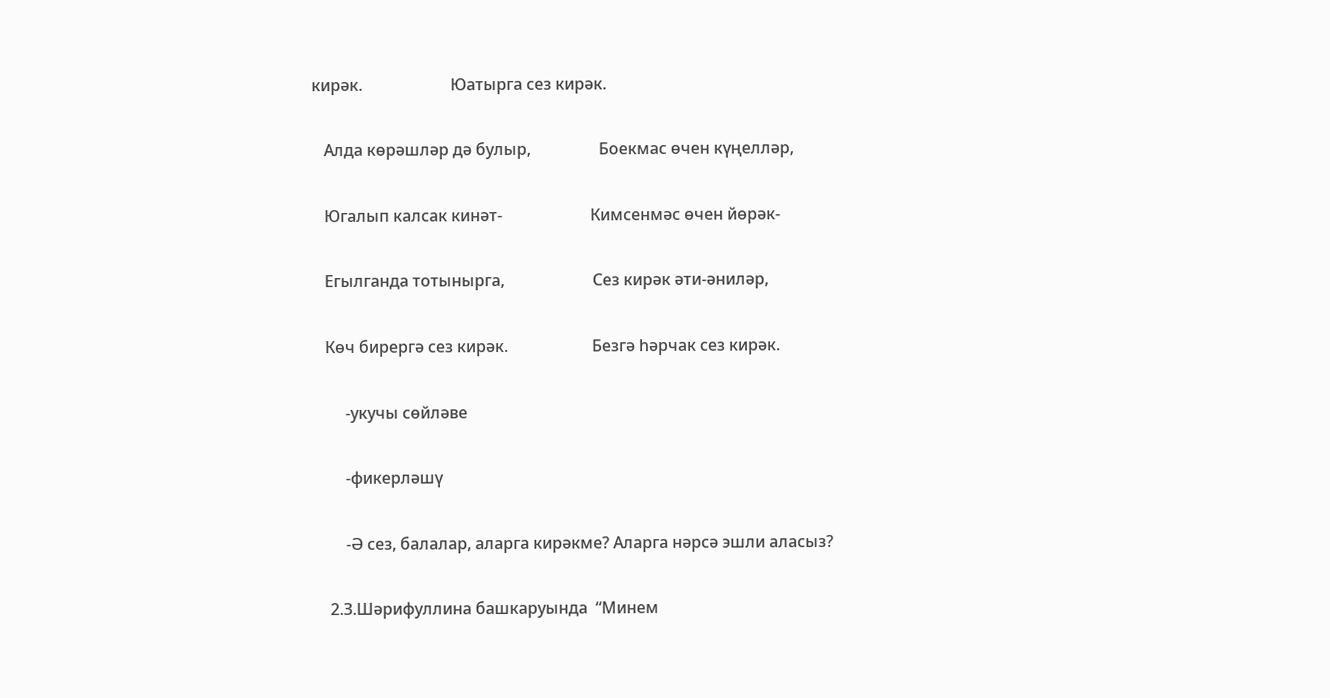кирәк.                      Юатырга сез кирәк.

   Алда көрәшләр дә булыр,                 Боекмас өчен күңелләр,

   Югалып калсак кинәт-                      Кимсенмәс өчен йөрәк-

   Егылганда тотынырга,                      Сез кирәк әти-әниләр,

   Көч бирергә сез кирәк.                     Безгә һәрчак сез кирәк.

        -укучы сөйләве

        -фикерләшү

        -Ә сез, балалар, аларга кирәкме? Аларга нәрсә эшли аласыз?

    2.З.Шәрифуллина башкаруында  “Минем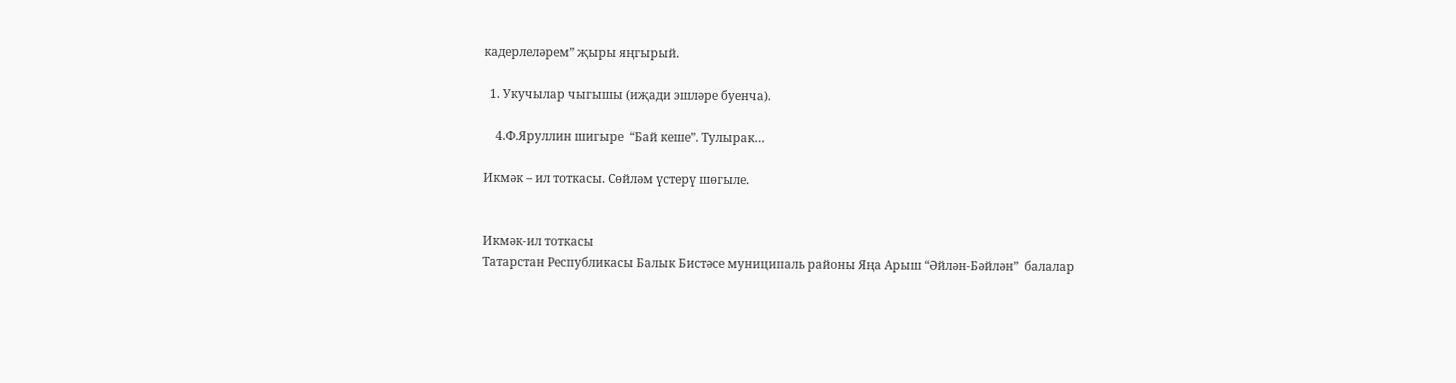кадерлеләрем” җыры яңгырый.

  1. Укучылар чыгышы (иҗади эшләре буенча).

    4.Ф.Яруллин шигыре  “Бай кеше”. Тулырак…

Икмәк – ил тоткасы. Сөйләм үстерү шөгыле.


Икмәк-ил тоткасы
Татарстан Республикасы Балык Бистәсе муниципаль районы Яңа Арыш “Әйлән-Бәйлән”  балалар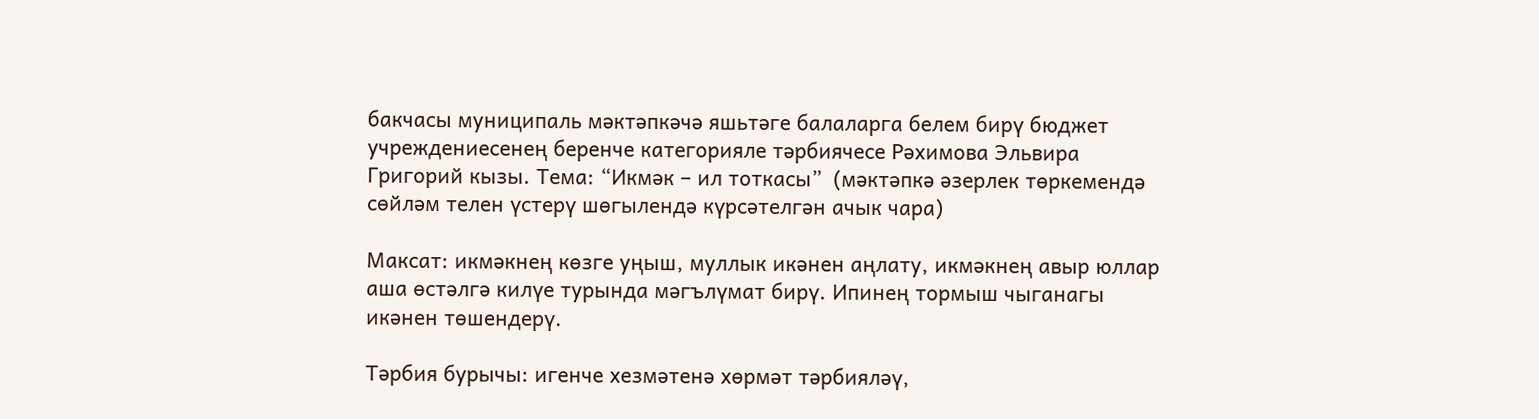бакчасы муниципаль мәктәпкәчә яшьтәге балаларга белем бирү бюджет учреждениесенең беренче категорияле тәрбиячесе Рәхимова Эльвира Григорий кызы. Тема: “Икмәк – ил тоткасы”  (мәктәпкә әзерлек төркемендә сөйләм телен үстерү шөгылендә күрсәтелгән ачык чара)

Максат: икмәкнең көзге уңыш, муллык икәнен аңлату, икмәкнең авыр юллар аша өстәлгә килүе турында мәгълүмат бирү. Ипинең тормыш чыганагы икәнен төшендерү.

Тәрбия бурычы: игенче хезмәтенә хөрмәт тәрбияләү,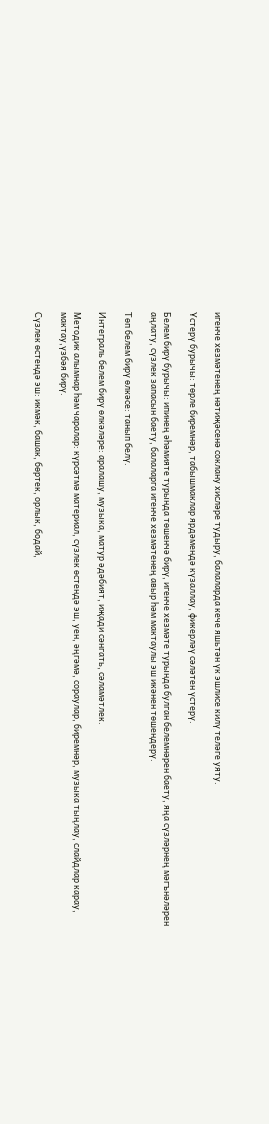игенче хезмәтенең нәтиҗәсенә соклану хисләре тудыру, балаларда кече яшьтән үк эшлисе килү теләге уяту.

Үстерү бурычы: төрле биремнәр, табышмаклар ярдәмендә күзаллау, фикерләү сәләтен үстерү.

Белем бирү бурычы: ипинең әһәмияте турында төшенчә бирү, игенче хезмәте турында булган белемнәрен баету, яңа сүзләрнең мәгънәләрен аңлату, сүзлек запасын баету, балаларга игенче хезмәтенең авыр һәм мактаулы эш икәнен төшендерү.

Төп белем бирү өлкәсе: танып белү.

Интеграль белем бирү өлкәләре: аралашу, музыка, матур әдәбият, иҗади сәнгать, сәламәтлек.

Методик алымнар һәм чаралар: күрсәтмә материал, сүзлек өстендә эш, уен, әңгәмә, сораулар, биремнәр, музыка тыңлау, слайдлар карау, мактау,үзбәя бирү.

Сүзлек өстендә эш: икмәк, башак, бөртек, орлык, бодай,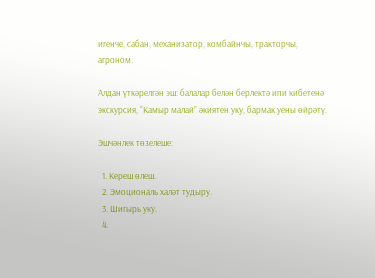игенче, сабан, механизатор, комбайнчы, тракторчы, агроном.

Алдан үткәрелгән эш: балалар белән берлектә ипи кибетенә экскурсия, “Камыр малай” әкиятен уку, бармак уены өйрәтү.

Эшчәнлек төзелеше:

  1. Кереш өлеш.
  2. Эмоциональ халәт тудыру.
  3. Шигырь уку.
  4.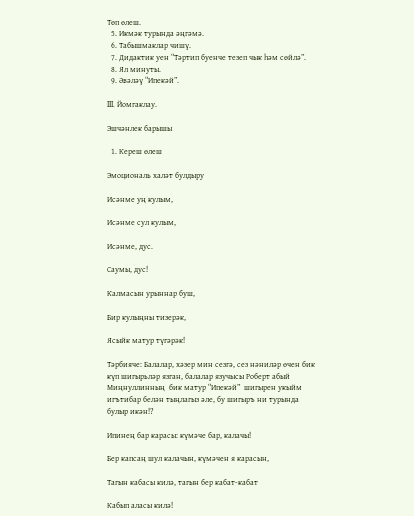Төп өлеш.
  5. Икмәк турында әңгәмә.
  6. Табышмаклар чишү.
  7. Дидактик уен “Тәртип буенче тезеп чык һәм сөйлә”.
  8. Ял минуты.
  9. Әвәләү “Ипекәй”.

III. Йомгаклау.

Эшчәнлек барышы

  1. Кереш өлеш

Эмоциональ халәт булдыру

Исәнме уң кулым,

Исәнме сул кулым,

Исәнме, дус.

Саумы, дус!

Калмасын урыннар буш,

Бир кулыңны тизерәк,

Ясыйк матур түгәрәк!

Тәрбияче: Балалар, хәзер мин сезгә, сез нәниләр өчен бик күп шигырьләр язган, балалар язучысы Роберт абый Миңнуллинның  бик матур “Ипекәй”  шигырен укыйм игътибар белән тыңлагыз әле, бу шигыръ ни турында булыр икән!?

Ипинең бар карасы: күмәче бар, калачы!

Бер капсаң шул калачын, күмәчен я карасын,

Тагын кабасы килә, тагын бер кабат-кабат

Кабып аласы килә!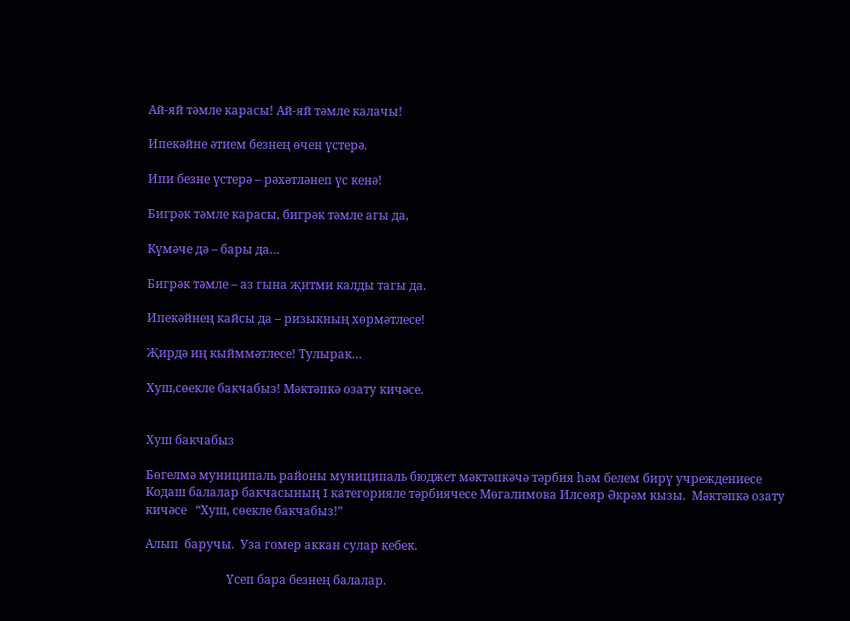Ай-яй тәмле карасы! Ай-яй тәмле калачы!

Ипекәйне әтием безнең өчен үстерә.

Ипи безне үстерә – рәхәтләнеп үс кенә!

Бигрәк тәмле карасы, бигрәк тәмле агы да,

Күмәче дә – бары да…

Бигрәк тәмле – аз гына җитми калды тагы да.

Ипекәйнең кайсы да – ризыкның хөрмәтлесе!

Җирдә иң кыйммәтлесе! Тулырак…

Хуш,сөекле бакчабыз! Мәктәпкә озату кичәсе.


Хуш бакчабыз

Бөгелмә муниципаль районы муниципаль бюджет мәктәпкәчә тәрбия һәм белем бирү учреждениесе Кодаш балалар бакчасының I категорияле тәрбиячесе Мөгалимова Илсөяр Әкрәм кызы.  Мәктәпкә озату кичәсе   “Хуш, сөекле бакчабыз!”

Алып  баручы.  Уза гомер аккан сулар кебек.

                           Үсеп бара безнең балалар.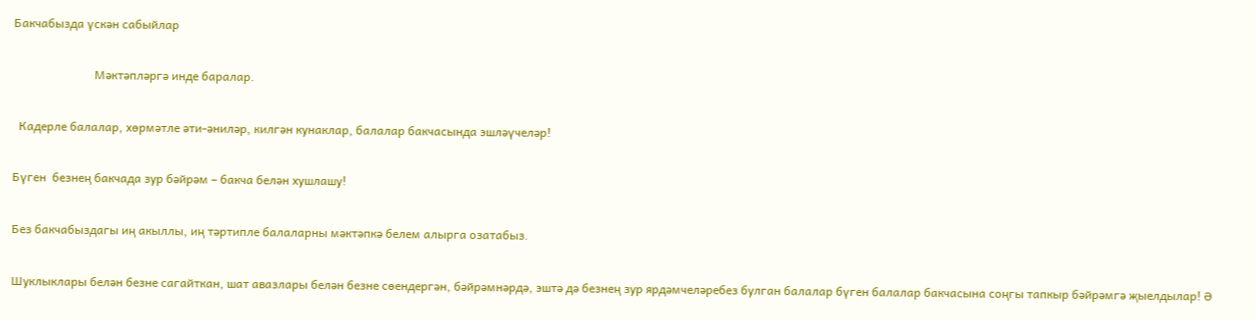Бакчабызда үскән сабыйлар

                           Мәктәпләргә инде баралар.

  Кадерле балалар, хөрмәтле әти-әниләр, килгән кунаклар, балалар бакчасында эшләүчеләр!

Бүген  безнең бакчада зур бәйрәм – бакча белән хушлашу!

Без бакчабыздагы иң акыллы, иң тәртипле балаларны мәктәпкә белем алырга озатабыз.

Шуклыклары белән безне сагайткан, шат авазлары белән безне сөендергән, бәйрәмнәрдә, эштә дә безнең зур ярдәмчеләребез булган балалар бүген балалар бакчасына соңгы тапкыр бәйрәмгә җыелдылар! Ә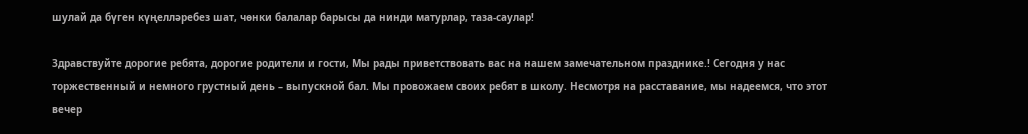шулай да бүген күңелләребез шат, чөнки балалар барысы да нинди матурлар, таза-саулар!

Здравствуйте дорогие ребята, дорогие родители и гости, Мы рады приветствовать вас на нашем замечательном празднике.! Сегодня у нас торжественный и немного грустный день – выпускной бал. Мы провожаем своих ребят в школу. Несмотря на расставание, мы надеемся, что этот вечер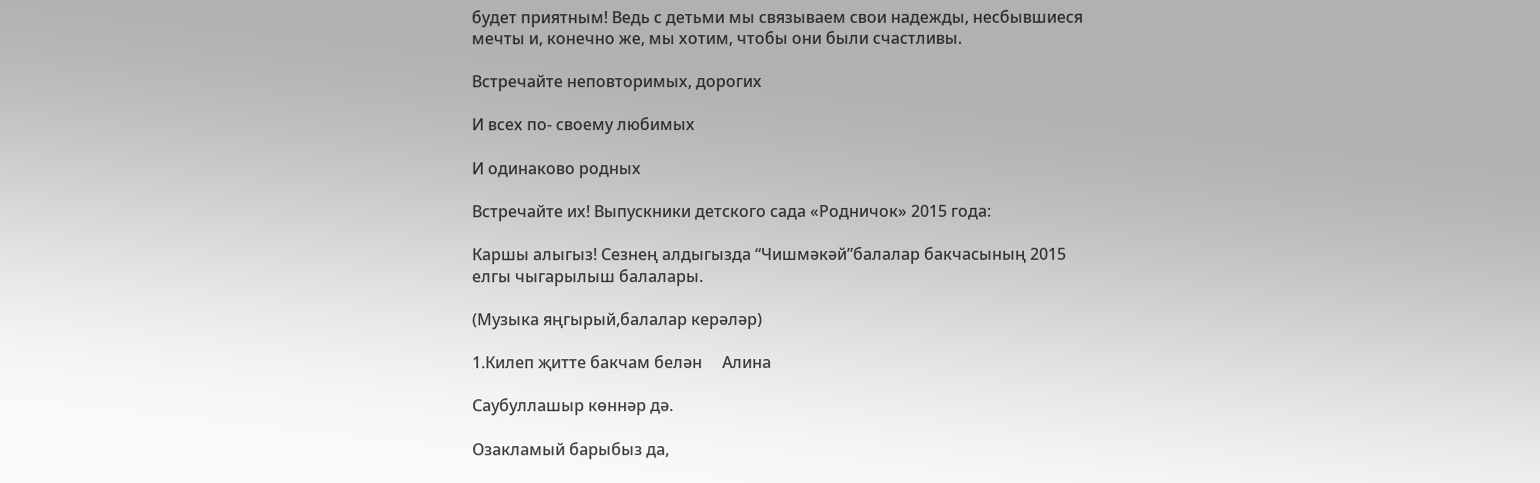будет приятным! Ведь с детьми мы связываем свои надежды, несбывшиеся мечты и, конечно же, мы хотим, чтобы они были счастливы.

Встречайте неповторимых, дорогих

И всех по- своему любимых

И одинаково родных

Встречайте их! Выпускники детского сада «Родничок» 2015 года:

Каршы алыгыз! Сезнең алдыгызда “Чишмәкәй”балалар бакчасының 2015 елгы чыгарылыш балалары.

(Музыка яңгырый,балалар керәләр)

1.Килеп җитте бакчам белән     Алина

Саубуллашыр көннәр дә.

Озакламый барыбыз да,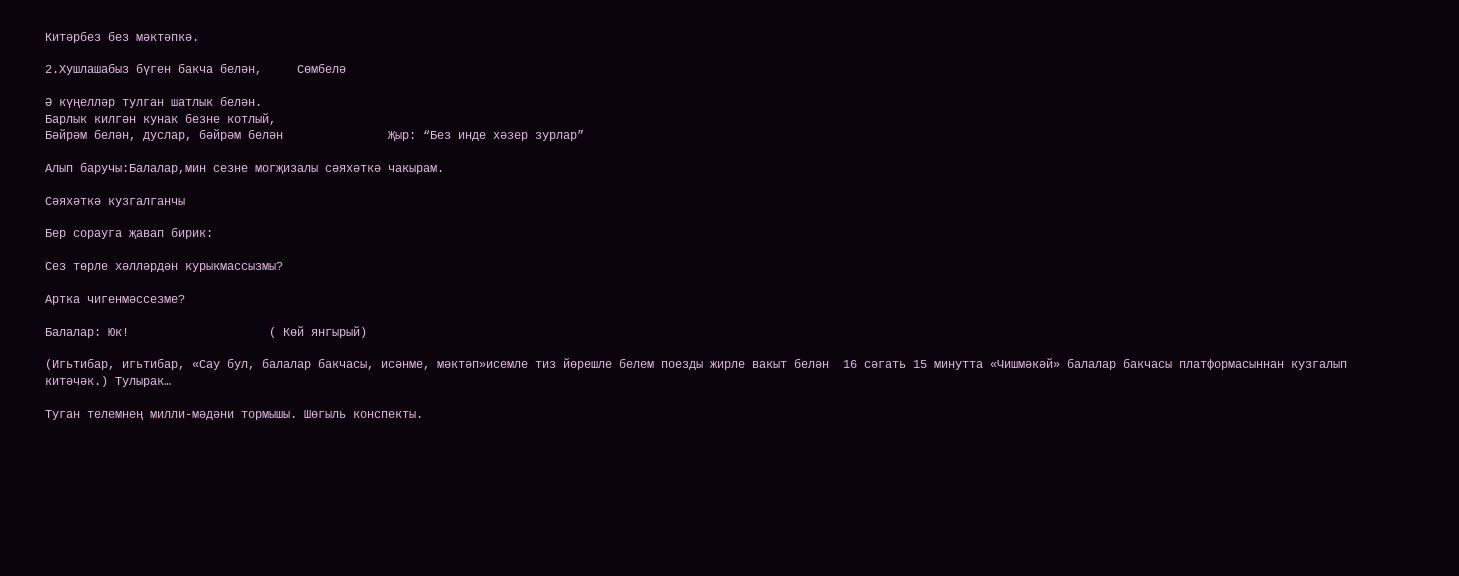Китәрбез без мәктәпкә.

2.Хушлашабыз бүген бакча белән,     Сөмбелә

Ә күңелләр тулган шатлык белән.
Барлык килгән кунак безне котлый,
Бәйрәм белән, дуслар, бәйрәм белән               Җыр: “Без инде хәзер зурлар”

Алып баручы:Балалар,мин сезне могҗизалы сәяхәткә чакырам.

Сәяхәткә кузгалганчы

Бер сорауга җавап бирик:

Сез төрле хәлләрдән курыкмассызмы?

Артка чигенмәссезме?

Балалар: Юк!                    ( Көй янгырый)

(Игьтибар, игьтибар, «Сау бул, балалар бакчасы, исәнме, мәктәп»исемле тиз йөрешле белем поезды жирле вакыт белән  16 сәгать 15 минутта «Чишмәкәй» балалар бакчасы платформасыннан кузгалып китәчәк.) Тулырак…

Туган телемнең милли-мәдәни тормышы. Шөгыль конспекты.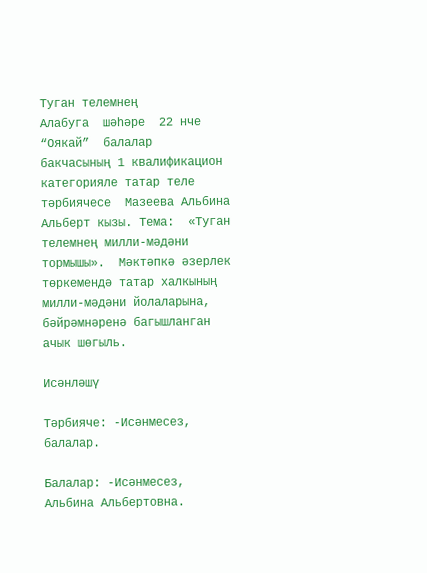Туган телемнең
Алабуга  шәһәре  22 нче “Оякай”  балалар  бакчасының 1 квалификацион  категорияле татар теле тәрбиячесе  Мазеева Альбина Альберт кызы. Тема:  «Туган телемнең милли-мәдәни тормышы».  Мәктәпкә әзерлек төркемендә татар халкының милли-мәдәни йолаларына,  бәйрәмнәренә багышланган ачык шөгыль.

Исәнләшү

Тәрбияче: -Исәнмесез, балалар.

Балалар: -Исәнмесез, Альбина Альбертовна.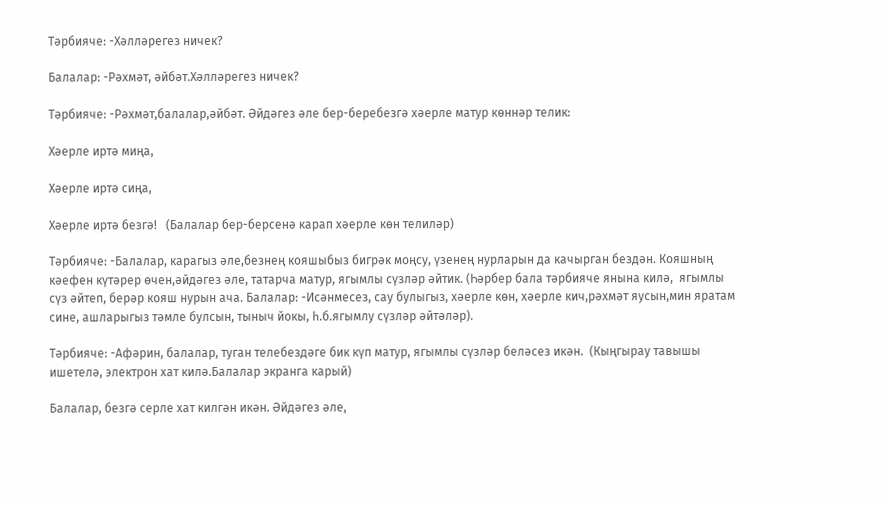Тәрбияче: -Хәлләрегез ничек?

Балалар: -Рәхмәт, әйбәт.Хәлләрегез ничек?

Тәрбияче: -Рәхмәт,балалар,әйбәт. Әйдәгез әле бер-беребезгә хәерле матур көннәр телик:

Хәерле иртә миңа,

Хәерле иртә сиңа,

Хәерле иртә безгә!   (Балалар бер-берсенә карап хәерле көн телиләр)

Тәрбияче: -Балалар, карагыз әле,безнең кояшыбыз бигрәк моңсу, үзенең нурларын да качырган бездән. Кояшның кәефен күтәрер өчен,әйдәгез әле, татарча матур, ягымлы сүзләр әйтик. (Һәрбер бала тәрбияче янына килә,  ягымлы сүз әйтеп, берәр кояш нурын ача. Балалар: -Исәнмесез, сау булыгыз, хәерле көн, хәерле кич,рәхмәт яусын,мин яратам сине, ашларыгыз тәмле булсын, тыныч йокы, һ.б.ягымлу сүзләр әйтәләр).

Тәрбияче: -Афәрин, балалар, туган телебездәге бик күп матур, ягымлы сүзләр беләсез икән.  (Кыңгырау тавышы ишетелә, электрон хат килә.Балалар экранга карый)

Балалар, безгә серле хат килгән икән. Әйдәгез әле,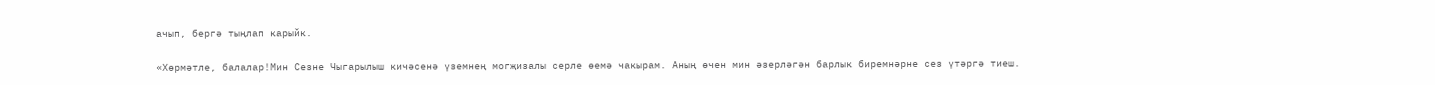ачып, бергә тыңлап карыйк.

«Хөрмәтле, балалар!Мин Сезне Чыгарылыш кичәсенә үземнең могҗизалы серле өемә чакырам. Аның өчен мин әзерләгән барлык биремнәрне сез үтәргә тиеш.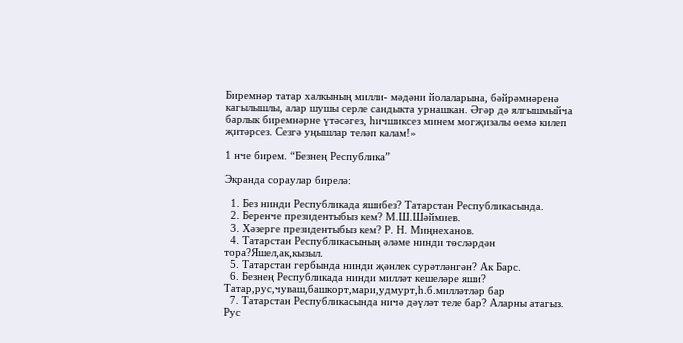Биремнәр татар халкының милли- мәдәни йолаларына, бәйрәмнәренә кагылышлы, алар шушы серле сандыкта урнашкан. Әгәр дә ялгышмыйча  барлык биремнәрне үтәсәгез, һичшиксез минем могҗизалы өемә килеп җитәрсез. Сезгә уңышлар теләп калам!»

1 нче бирем. “Безнең Республика”

Экранда сораулар бирелә:

  1. Без нинди Республикада яшибез? Татарстан Республикасында.
  2. Беренче президентыбыз кем? М.Ш.Шәймиев.
  3. Хәзерге президентыбыз кем? Р. Н. Миңнеханов.
  4. Татарстан Республикасының әләме нинди төсләрдән тора?Яшел,ак,кызыл.
  5. Татарстан гербында нинди җәнлек сурәтләнгән? Ак Барс.
  6. Безнең Республикада нинди милләт кешеләре яши? Татар,рус,чуваш,башкорт,мари,удмурт,һ.б.милләтләр бар
  7. Татарстан Республикасында ничә дәүләт теле бар? Аларны атагыз. Рус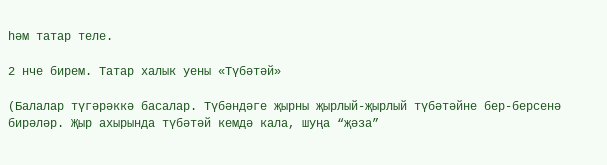һәм татар теле.

2 нче бирем. Татар халык уены «Түбәтәй»

(Балалар түгәрәккә басалар. Түбәндәге җырны җырлый-җырлый түбәтәйне бер-берсенә бирәләр. Җыр ахырында түбәтәй кемдә кала, шуңа “җәза”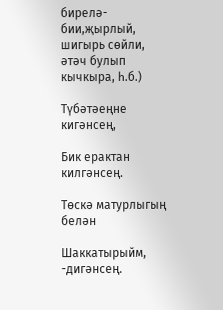бирелә-бии,җырлый, шигырь сөйли, әтәч булып кычкыра, һ.б.)

Түбәтәеңне кигәнсең,

Бик ерактан килгәнсең.

Төскә матурлыгың белән

Шаккатырыйм, -дигәнсең.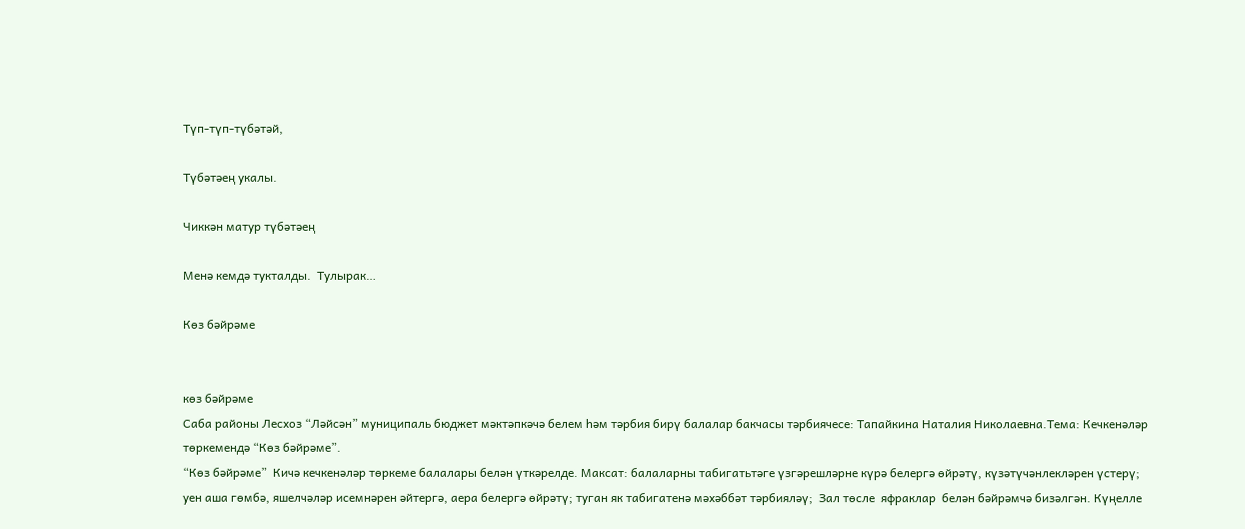Түп-түп-түбәтәй,

Түбәтәең укалы.

Чиккән матур түбәтәең

Менә кемдә тукталды.  Тулырак…

Көз бәйрәме


көз бәйрәме
Саба районы Лесхоз “Ләйсән” муниципаль бюджет мәктәпкәчә белем һәм тәрбия бирү балалар бакчасы тәрбиячесе: Тапайкина Наталия Николаевна.Тема: Кечкенәләр төркемендә “Көз бәйрәме”.
“Көз бәйрәме”  Кичә кечкенәләр төркеме балалары белән үткәрелде. Максат: балаларны табигатьтәге үзгәрешләрне күрә белергә өйрәтү, күзәтүчәнлекләрен үстерү; уен аша гөмбә, яшелчәләр исемнәрен әйтергә, аера белергә өйрәтү; туган як табигатенә мәхәббәт тәрбияләү;  Зал төсле  яфраклар  белән бәйрәмчә бизәлгән. Күңелле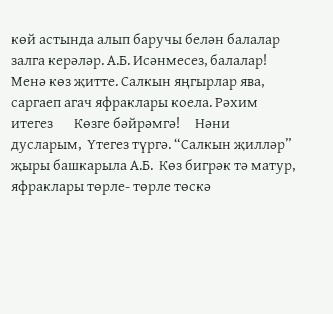көй астында алып баручы белән балалар залга керәләр. А.Б. Исәнмесез, балалар! Менә көз җитте. Салкын яңгырлар ява, саргаеп агач яфраклары коела. Рәхим итегез       Көзге бәйрәмгә!     Нәни дусларым,  Үтегез түргә. “Салкын җилләр” җыры башкарыла А.Б.  Көз бигрәк тә матур, яфраклары төрле- төрле төскә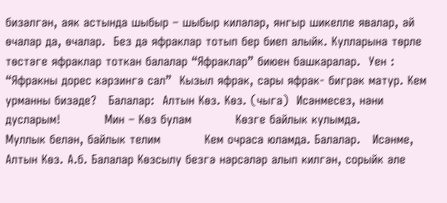бизәлгән, аяк астында шыбыр – шыбыр киләләр, янгыр шикелле явалар, әй өчалар да, өчалар.  Без дә яфраклар тотып бер биеп алыйк. Кулларына төрле төстәге яфраклар тоткан балалар “Яфраклар” биюен башкаралар.  Уен : “Яфракны дорес кәрзингә сал”  Кызыл яфрак, сары яфрак- бигрәк матур. Кем урманны бизәде?   Балалар:  Алтын Көз. Көз. (чыга)  Исәнмесез, нәни дусларым!           Мин – Көз булам           Көзге байлык кулымда.           Муллык белән, байлык телим           Кем очраса юламда. Балалар.   Исәнме,  Алтын Көз. А.б. Балалар Көзсылу безгә нәрсәләр алып килгән, сорыйк әле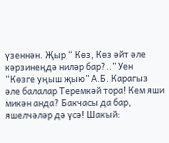үзеннән. Җыр “ Көз, Көз әйт әле кәрзинеңдә ниләр бар?..” Уен “Көзге уңыш җыю” А.Б. Карагыз әле балалар Теремкәй тора! Кем яши микән анда? Бакчасы да бар, яшелчәләр дә үсә! Шакый: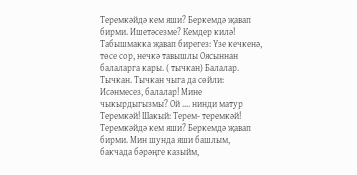Теремкәйдә кем яши? Беркемдә җавап бирми. Ишетәсезме? Кемдер килә! Табышмакка җавап бирегез: Үзе кечкенә, төсе сор, нечкә тавышлы Оясыннан балаларга кары. ( тычкан) Балалар. Тычкан. Тычкан чыга да сөйли: Исәнмесез, балалар! Мине чыкырдыгызмы? Ой …. нинди матур Теремкәй! Шакый: Терем- теремкәй! Теремкәйдә кем яши? Беркемдә җавап бирми. Мин шунда яши башлым, бакчада бәрәңге казыйм,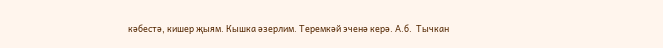кәбестә, кишер җыям. Кышка әзерлим. Теремкәй эченә керә. А.б.  Тычкан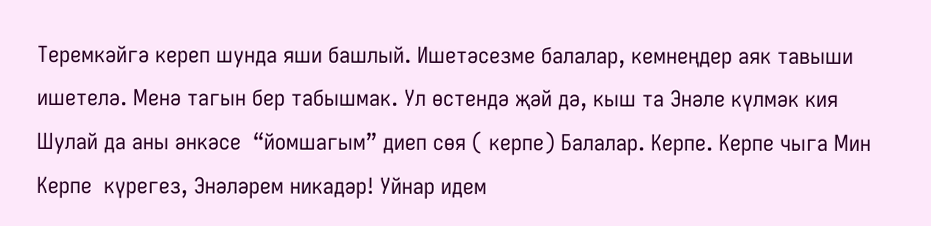Теремкәйгә кереп шунда яши башлый. Ишетәсезме балалар, кемнеңдер аяк тавыши ишетелә. Менә тагын бер табышмак. Ул өстендә җәй дә, кыш та Энәле күлмәк кия Шулай да аны әнкәсе  “йомшагым” диеп сөя ( керпе) Балалар. Керпе. Керпе чыга Мин Керпе  күрегез, Энәләрем никадәр! Уйнар идем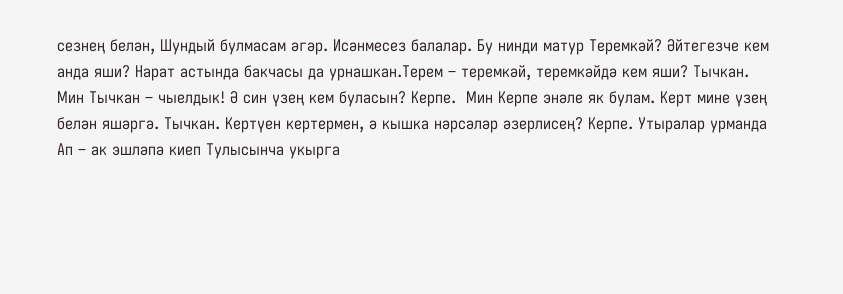сезнең белән, Шундый булмасам әгәр. Исәнмесез балалар. Бу нинди матур Теремкәй? Әйтегезче кем анда яши? Нарат астында бакчасы да урнашкан.Терем – теремкәй, теремкәйдә кем яши? Тычкан. Мин Тычкан – чыелдык! Ә син үзең кем буласын? Керпе.  Мин Керпе энәле як булам. Керт мине үзең белән яшәргә. Тычкан. Кертүен кертермен, ә кышка нәрсәләр әзерлисең? Керпе. Утыралар урманда         Ап – ак эшләпә киеп Тулысынча укырга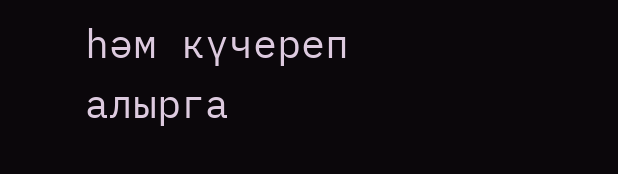һәм күчереп алырга